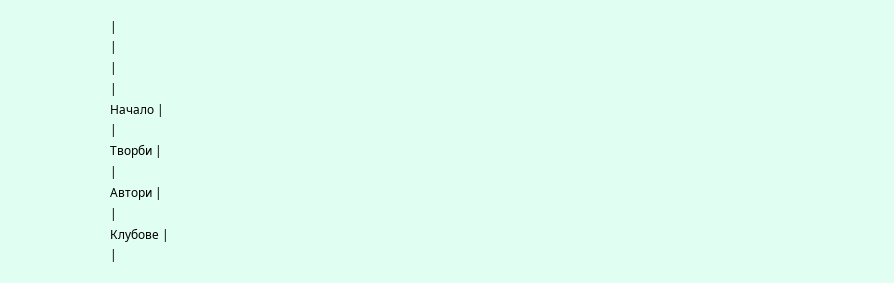|
|
|
|
Начало |
|
Творби |
|
Автори |
|
Клубове |
|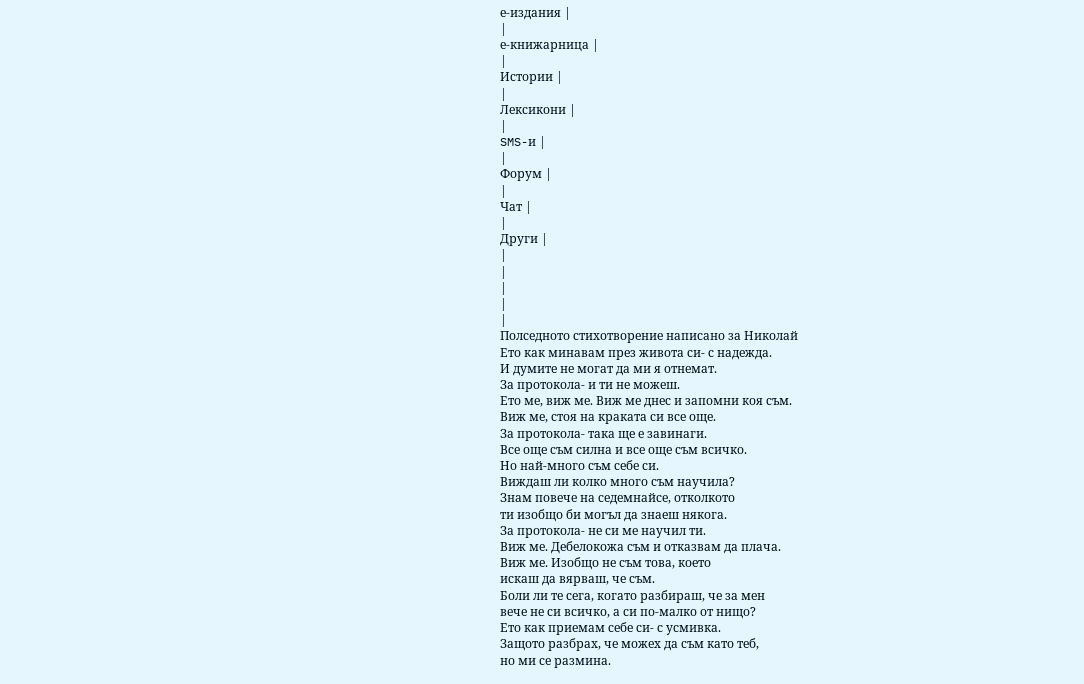е-издания |
|
е-книжарница |
|
Истории |
|
Лексикони |
|
SMS-и |
|
Форум |
|
Чат |
|
Други |
|
|
|
|
|
Полседното стихотворение написано за Николай
Ето как минавам през живота си- с надежда.
И думите не могат да ми я отнемат.
За протокола- и ти не можеш.
Ето ме, виж ме. Виж ме днес и запомни коя съм.
Виж ме, стоя на краката си все още.
За протокола- така ще е завинаги.
Все още съм силна и все още съм всичко.
Но най-много съм себе си.
Виждаш ли колко много съм научила?
Знам повече на седемнайсе, отколкото
ти изобщо би могъл да знаеш някога.
За протокола- не си ме научил ти.
Виж ме. Дебелокожа съм и отказвам да плача.
Виж ме. Изобщо не съм това, което
искаш да вярваш, че съм.
Боли ли те сега, когато разбираш, че за мен
вече не си всичко, а си по-малко от нищо?
Ето как приемам себе си- с усмивка.
Защото разбрах, че можех да съм като теб,
но ми се размина.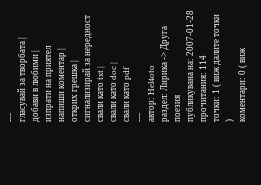---
гласувай за творбата |
добави в любими |
изпрати на приятел
напиши коментар |
открих грешка |
сигнализирай за нередност
свали като txt |
свали като doc |
свали като pdf
---
автор: Hel4oto
раздел: Лирика -> Друга поезия
публикувана на: 2007-01-28
прочитания: 114
точки: 1 ( виж далите точки )
коментари: 0 ( виж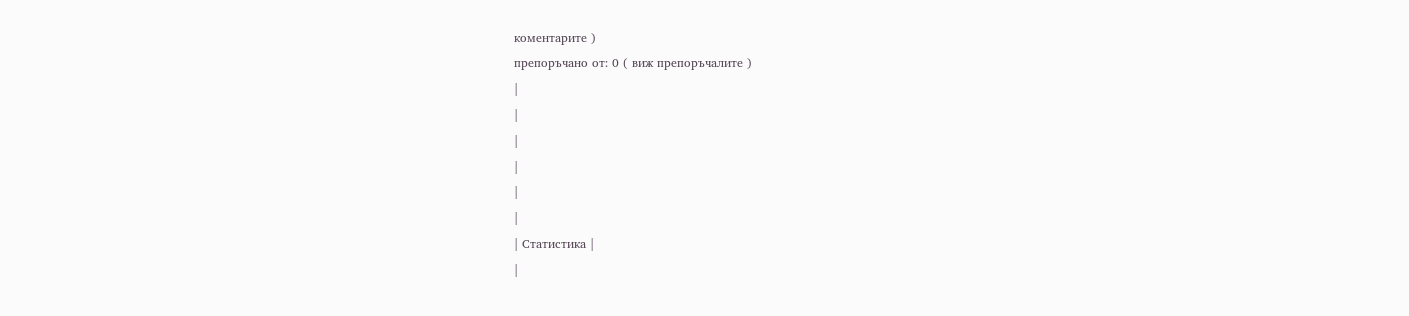коментарите )
препоръчано от: 0 ( виж препоръчалите )
|
|
|
|
|
|
| Статистика |
|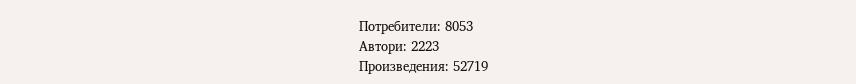Потребители: 8053
Автори: 2223
Произведения: 52719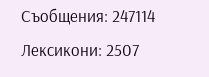Съобщения: 247114
Лексикони: 2507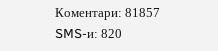Коментари: 81857
SMS-и: 820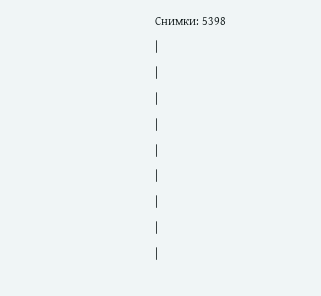Снимки: 5398
|
|
|
|
|
|
|
|
|